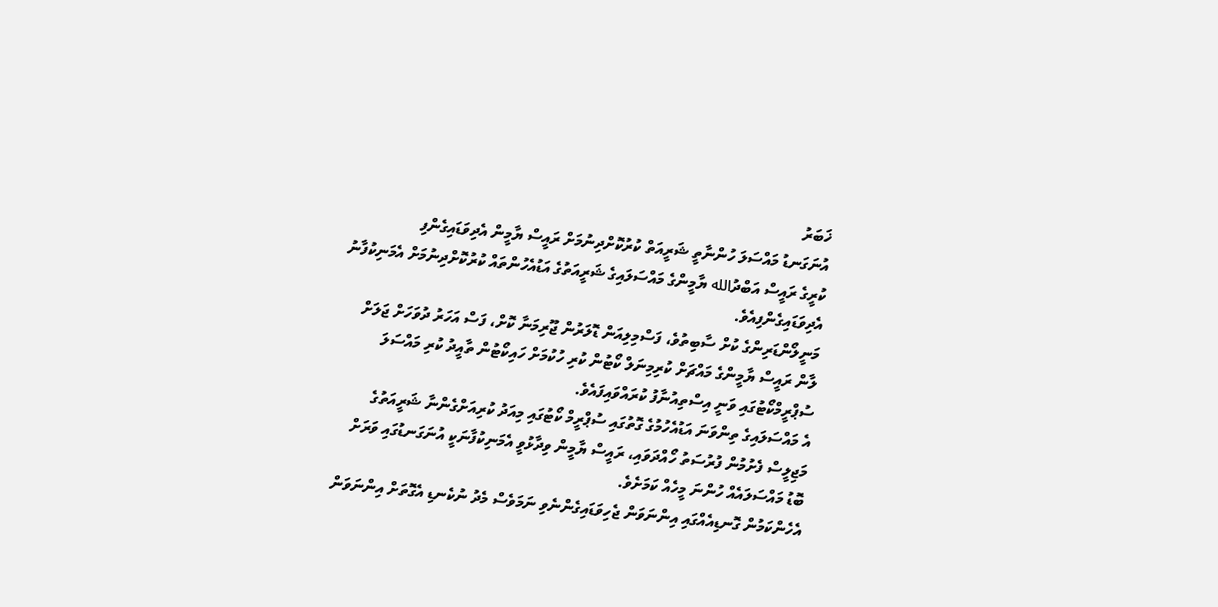ޚަބަރު
އުނަގަނޑު މައްސަލަ ހުންނާތީ ޝަރީއަތް ކުރުކޮށްދިނުމަށް ރައީސް ޔާމީން އެދިވަޑައިގެންފި
ކުރީގެ ރައީސް އަބްދުالله ޔާމީންގެ މައްސަލައިގެ ޝަރީއަތުގެ އަޑުއެހުންތައް ކުރުކޮށްދިނުމަށް އެމަނިކުފާނު އެދިވަޑައިގެންފިއެވެ.
މަނީލޯންޑަރިންގެ ކުށް ސާބިތުވެ، ފަސްމިލިއަން ޑޮލަރުން ޖޫރިމަނާ ކޮށް، ފަސް އަހަރު ދުވަހަށް ޖަލަށް ލާން ރައީސް ޔާމީންގެ މައްޗަށް ކުރިމިނަލް ކޯޓުން ކުރި ހުކުމަށް ހައިކޯޓުން ތާއީދު ކުރި މައްސަލަ ސުޕްރީމްކޯޓުގައި ވަނީ އިސްތިއުނާފު ކުރައްވައިފައެވެ.
އެ މައްސަލައިގެ ތިންވަނަ އަޑުއެހުމުގެ ގޮތުގައި ސުޕްރީމް ކޯޓުގައި މިއަދު ކުރިއަށްގެންނާ ޝަރީއަތުގެ މަޖިލީސް ފެށުމުން ފުރުސަތު ހޯއްދަވައި، ރައީސް ޔާމީން ވިދާޅުވީ އެމަނިކުފާނަކީ އުނަގަނޑުގައި ވަރަށް ބޮޑު މައްސަލައެއް ހުންނަ މީހެއް ކަމަށެވެ.
އެހެންކަމުން ގޮނޑިއެއްގައި އިންނަވަން ޖެހިވަޑައިގެންނެވި ނަމަވެސް މެދު ނުކެނޑި އެގޮތަށް އިންނަވަން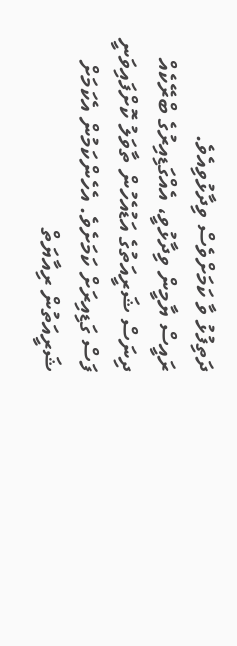ދަތިފުޅު ވާ ކަމަށްވެސް ވިދާޅުވިއެވެ.
ރައީސް ޔާމީން ވިދާޅުވީ، އެއްގަޑިއިރުގެ ބްރޭކެއް ދިނަސް ޝަރީއަތުގެ އަޑުއެހުން ތާވަލު ކޮށްފައިވަނީ ފަސް ގަޑިއިރަށް ކަމަށެވެ. އެހެންކަމުން އެކަމަށް ޝަރީއަތުން ރިއާޔަތް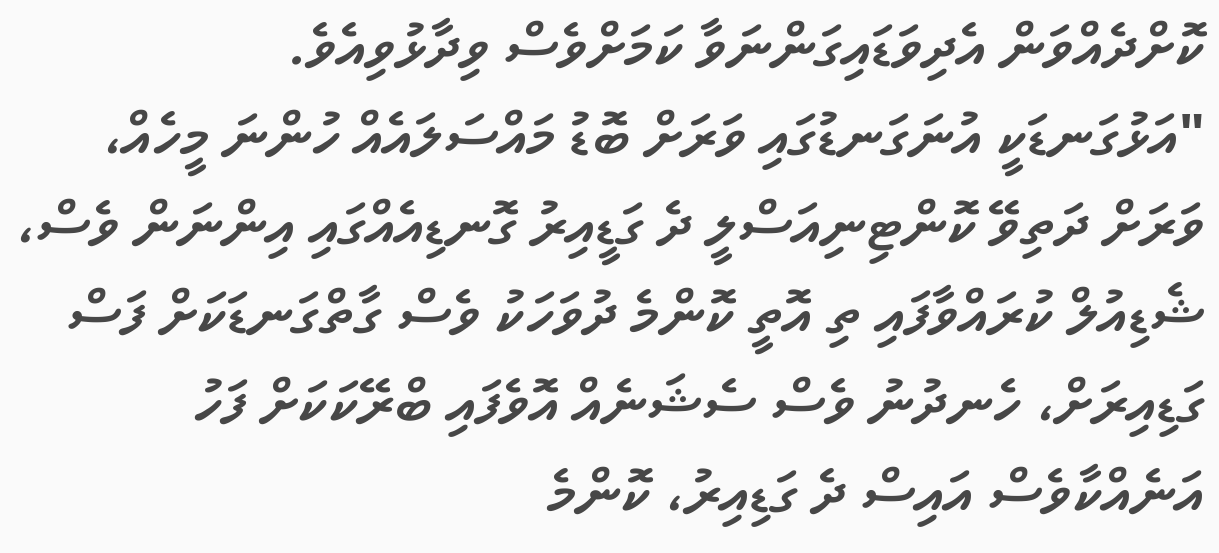ކޮށްދެއްވަން އެދިވަޑައިގަންނަވާ ކަމަށްވެސް ވިދާޅުވިއެވެ.
"އަޅުގަނޑަކީ އުނަގަނޑުގައި ވަރަށް ބޮޑު މައްސަލައެއް ހުންނަ މީހެއް، ވަރަށް ދަތިވޭ ކޮންޓިނިއަސްލީ ދެ ގަޑީއިރު ގޮނޑިއެއްގައި އިންނަން ވެސް، ޝެޑިއުލް ކުރައްވާފައި ތި އޮތީ ކޮންމެ ދުވަހަކު ވެސް ގާތްގަނޑަކަށް ފަސް ގަޑިއިރަށް، ހެނދުނު ވެސް ސެޝަނެއް އޮވެފައި ބްރޭކަކަށް ފަހު އަނެއްކާވެސް އައިސް ދެ ގަޑިއިރު، ކޮންމެ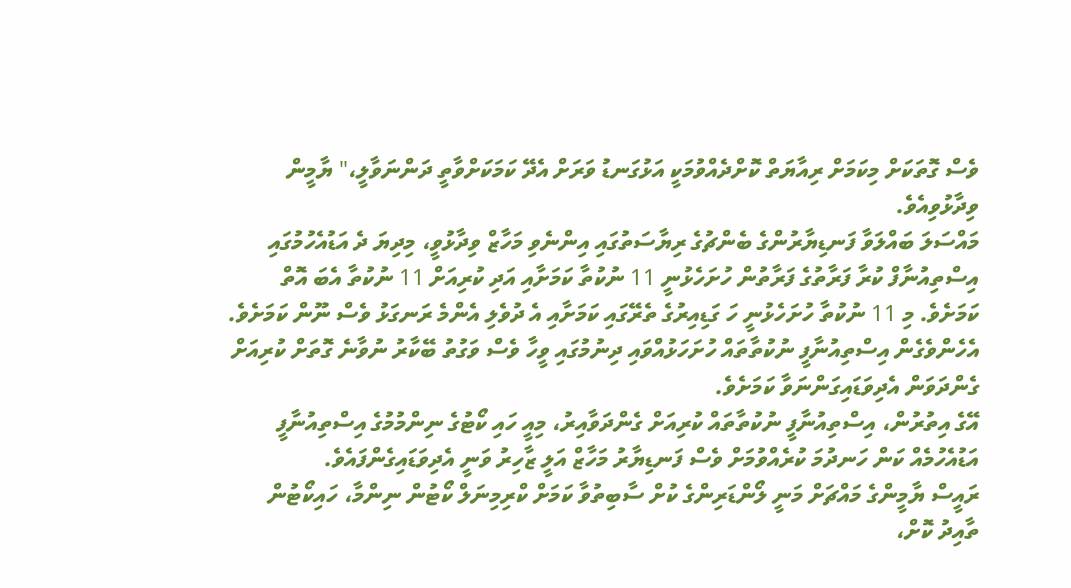ވެސް ގޮތަކަށް މިކަމަށް ރިއާޔަތް ކޮށްދެއްވުމަކީ އަޅުގަނޑު ވަރަށް އެދޭ ކަމަކަށްވާތީ ދަންނަވާލީ،" ޔާމީން ވިދާޅުވިއެވެ.
މައްސަލަ ބައްލަވާ ފަނޑިޔާރުންގެ ބެންޗުގެ ރިޔާސަތުގައި އިންނެވި މަހާޒް ވިދާޅުވީ، މިދިޔަ ދެ އަޑުއެހުމުގައި އިސްތިއުނާފް ކުރާ ފަރާތުގެ ފަރާތުން ހުށަހެޅުނީ 11 ނުކުތާ ކަމަށާއި އަދި ކުރިއަށް 11 ނުކުތާ އެބަ އޮތް ކަމަށެވެ. މި 11 ނުކުތާ ހުށަހެޅުނީ ހަ ގަޑިއިރުގެ ތެރޭގައި ކަމަށާއި އެ ދުވެލި އެންމެ ރަނގަޅު ވެސް ނޫން ކަމަށެވެ. އެހެންވެގެން އިސްތިއުނާފީ ނުކުތާތައް ހުށަހަޅުއްވައި ދިނުމުގައި ވީހާ ވެސް ވަގުތު ބޭކާރު ނުވާނެ ގޮތަށް ކުރިއަށް ގެންދަވަން އެދިވަޑައިގަންނަވާ ކަމަށެވެ.
އޭގެ އިތުރުން، އިސްތިއުނާފީ ނުކުތާތައް ކުރިއަށް ގެންދަވާއިރު، މިއީ ހައި ކޯޓުގެ ނިންމުމުގެ އިސްތިއުނާފީ އަޑުއެހުމެއް ކަން ހަނދުމަ ކުރެއްވުމަށް ވެސް ފަނޑިޔާރު މަހާޒް އަލީ ޒާހިރު ވަނީ އެދިވަޑައިގެންފައެވެ.
ރައީސް ޔާމީންގެ މައްޗަށް މަނީ ލޯންޑަރިންގެ ކުށް ސާބިތުވާ ކަމަށް ކްރިމިނަލް ކޯޓުން ނިންމާ، ހައިކޯޓުން ތާއިދު ކޮށް،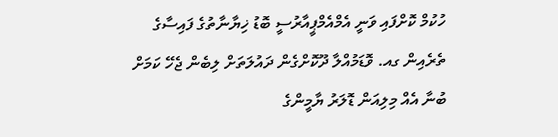ހުކުމް ކޮށްފައި ވަނީ އެމްއެމްޕީއާރުސީ ބޮޑު ޚިޔާނާތުގެ ފައިސާގެ ތެރެއިން ގއ. ވޮޑަމުއްލާ ދޫކޮށްގެން ދައުލަތަށް ލިބެން ޖެހޭ ކަމަށް ބުނާ އެއް މިލިއަން ޑޮލަރު ޔާމީންގެ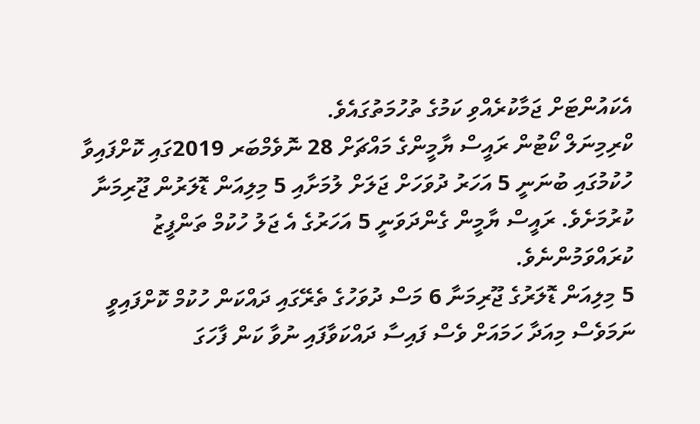އެކައުންޓަށް ޖަމާކުރެއްވި ކަމުގެ ތުހުމަތުގައެވެ.
ކްރިމިނަލް ކޯޓުން ރައީސް ޔާމީންގެ މައްޗަށް 28 ނޮވެމްބަރ 2019ގައި ކޮށްފައިވާ ހުކުމުގައި ބުނަނީ 5 އަހަރު ދުވަހަށް ޖަލަށް ލުމަށާއި 5 މިލިއަން ޑޮލަރުން ޖޫރިމަނާ ކުރުމަށެވެ. ރައީސް ޔާމީން ގެންދަވަނީ 5 އަހަރުގެ އެ ޖަލު ހުކުމް ތަންފީޒު ކުރައްވަމުންނެވެ.
5 މިލިއަން ޑޮލަރުގެ ޖޫރިމަނާ 6 މަސް ދުވަހުގެ ތެރޭގައި ދައްކަން ހުކުމް ކޮށްފައިވީ ނަމަވެސް މިއަދާ ހަމައަށް ވެސް ފައިސާ ދައްކަވާފައި ނުވާ ކަން ފާހަގަ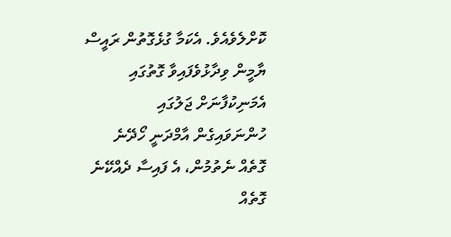ކޮށްލެވެއެވެ. އެކަމާ ގުޅެގޮތުން ރައީސް ޔާމީން ވިދާޅުވެފައިވާ ގޮތުގައި އެމަނިކުފާނަށް ޖަލުގައި ހުންނަވައިގެން އާމްދަނީ ހޯދޭނެ ގޮތެއް ނެތުމުން، އެ ފައިސާ ދެއްކޭނެ ގޮތެއް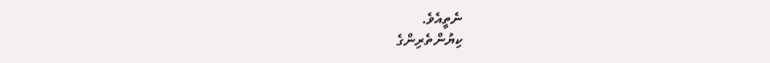ނެތީއެވެ.
ކިޔުންތެރިންގެ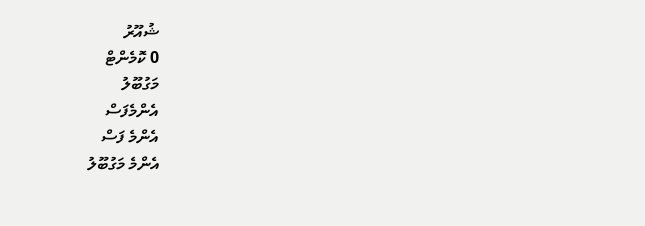ޝުއޫރު
0 ކޮމެންޓް
މަގުބޫލު
އެންމެފަސް
އެންމެ ފަސް
އެންމެ މަގުބޫލު